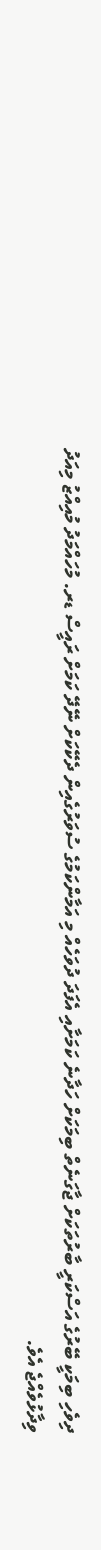ދިވެހި ބިމަކީ ބޭރުގެ އަސްކަރީ ބާރުތަކަށް ޖާގަނެތް ބިމަކަށް ހަދާނެ ކަމަށާއި އެފަދަ ދުވަހެއް މި އަމާންކަމުގެ ސުވަރުގެއިން ދެކޭކަށް ނޭދޭ ކަމަށް ރައީސް ޑރ. މުހައްމަދު މުއިއްޒު މިއަދު ވިދާޅުވެއްޖެ އެވެ.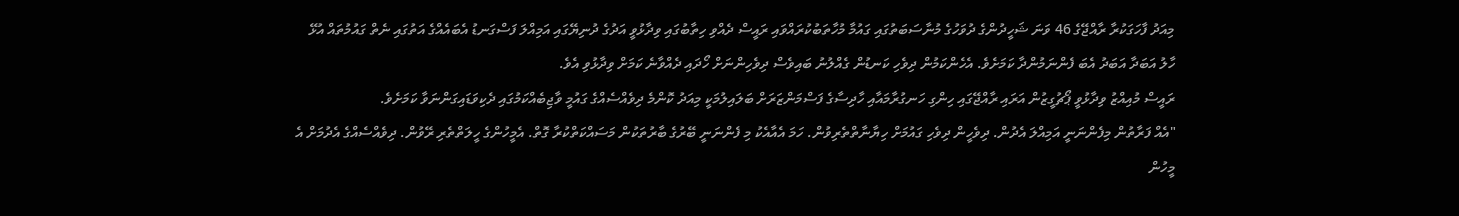މިއަދު ފާހަގަކުރާ ރާއްޖޭގެ 46 ވަނަ ޝަހީދުންގެ ދުވަހުގެ މުނާސަބަތުގައި ގައުމާ މުހާތަބުކުރައްވައި ރައީސް ދެއްވި ހިތާބުގައި ވިދާޅުވީ އަދުގެ ދުނިޔޭގައި އަމިއްލަ ފަސްގަނޑު އެބައެއްގެ އަތުގައި ނެތް ގައުމުތައް އުޅޭ ހާލު އަބަދާ އަބަދު އެބަ ފެންނަމުންދާ ކަމަށެވެ. އެހެންކަމުން ދިވެހި ކަނޑުން ގެއްލުނު ބައިވެސް ދިވެހިންނަށް ހޯދައި ދެއްވާނެ ކަމަށް ވިދާޅުވި އެވެ.
ރައީސް މުއިއްޒު ވިދާޅުވީ ޕޯޗުގީޒުން އަރައި ރާއްޖޭގައި ހިންގި ހަނގުރާމައާއި ހާދިސާގެ ފަސްމަންޒަރަށް ބަލައިލުމަކީ މިއަދު ކޮންމެ ދިވެއްސެއްގެ ގައުމީ ވާޖިބެއްކަމުގައި ދެކިވަޑައިގަންނަވާ ކަމަށެވެ.
"އެއް ފަރާތުން މިފެންނަނީ އަމިއްލަ އެދުން. ދިވެހީން ދިވެހި ގައުމަށް ހިޔާނާތްތެރިވުން. ހަމަ އެއާއެކު މި ފެންނަނީ ބޭރުގެ ބާރުތަކުން މަސައްކަތްކުރާ ގޮތް. އެމީހުންގެ ހީލަތްތެރި ރޭވުން. ދިވެއްސެއްގެ އެދުމަށް އެ މީހުން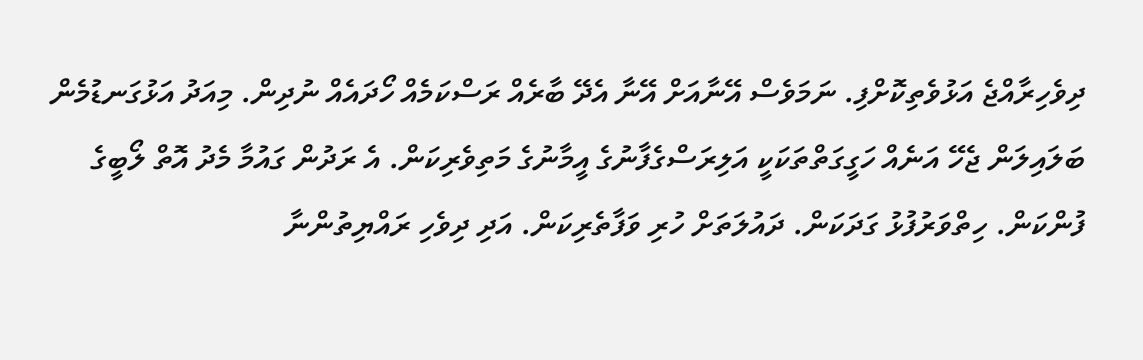ދިވެހިރާއްޖެ އަޅުވެތިކޮށްފި. ނަމަވެސް އޭނާއަށް އޭނާ އެދޭ ބާރެއް ރަސްކަމެއް ހޯދައެއް ނުދިން. މިއަދު އަޅުގަނޑުމެން ބަލައިލަން ޖެހޭ އަނެއް ހަގީގަތްތަކަކީ އަލިރަސްގެފާނުގެ އީމާނުގެ މަތިވެރިކަން. އެ ރަދުން ގައުމާ މެދު އޮތް ލޯބީގެ ފުންކަން. ހިތްވަރުފުޅު ގަދަކަން. ދައުލަތަށް ހުރި ވަފާތެރިކަން. އަދި ދިވެހި ރައްޔިތުންނާ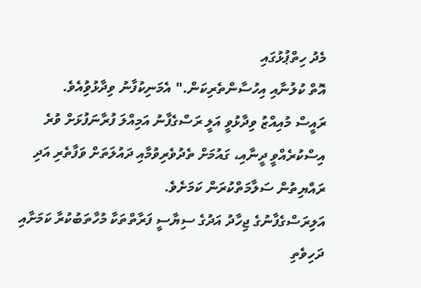މެދު ހިތްޕުޅުގައި
އޮތް ކުލުނާއި އިހުސާންތެރިކަން." އެމަނިކުފާނު ވިދާޅުވިުއެވެ.
ރައީސް މުއިއްޒު ވިދާޅުވީ އަލީ ރަސްގެފާނު އަމިއްލަ ފުރާނަފުޅަށް ވުރެ އިސްކުރެއްވީ ދީނާއި، ގައުމަށް ތެދުވެރިވުމާއި ދައުލަތަށް ވަފާތެރި އަދި ރައްޔިތުން ސަލާމަތްކުރަން ކަމަށެވެ.
އަލިރަސްގެފާނުގެ ޖިހާދު އަދުގެ ސިޔާސީ ފަރާތްތަކާ މުހާތަބުކުރާ ކަމަށާއި ދަހިވެތި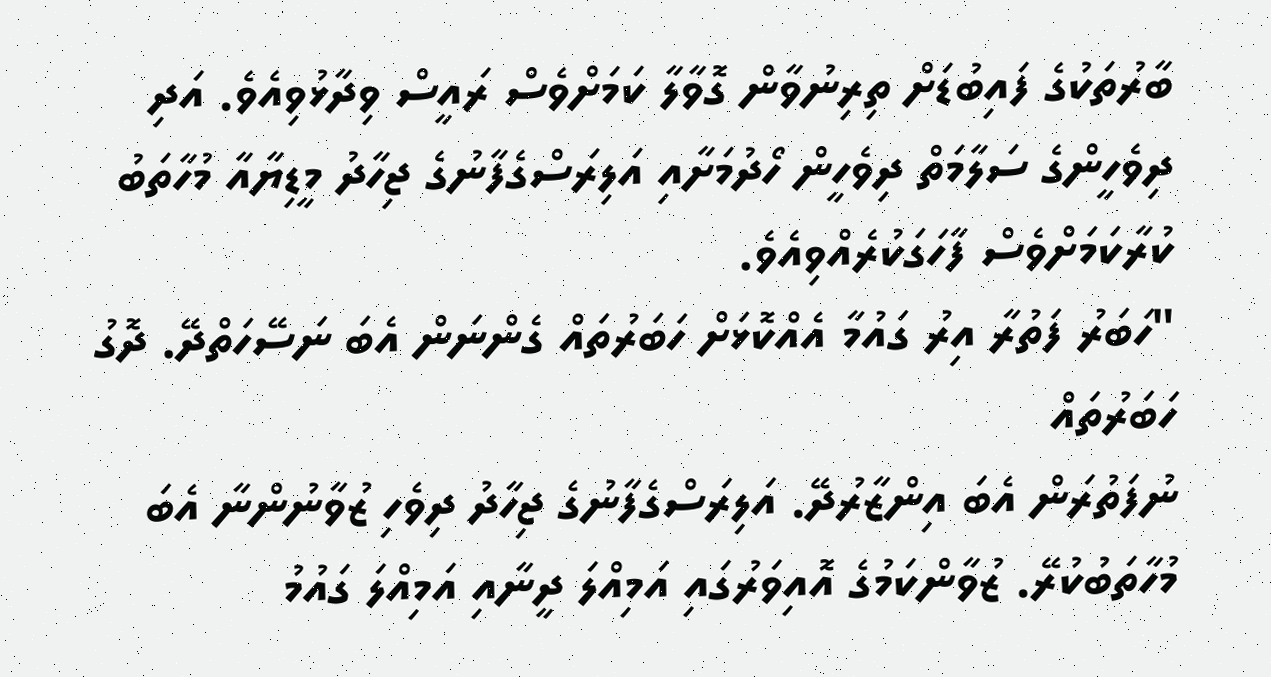ބާރުތަކުގެ ފައިބުޑަށް ތިރިނުވާން ގޮވާލާ ކަމަށްވެސް ރައީސް ވިދާޅުވިއެވެ. އަދި ދިވެހީންގެ ސަލާމަތް ދިވެހީން ހޯދުމަށާއި އަލިރަސްގެފާނުގެ ޖިހާދު މީޑިޔާއާ މުހާތަބު ކުރާކަމަށްވެސް ފާހަގަކުރެއްވިއެވެ.
"ހަބަރު ފަތުރާ އިރު ގައުމާ އެއްކޮޅަށް ހަބަރުތައް ގެންނަން އެބަ ނަސޭހަތްދޭ. ދޮގު ހަބަރުތައް
ނުފަތުރަން އެބަ އިންޒާރުދޭ. އަލިރަސްގެފާނުގެ ޖިހާދު ދިވެހި ޒުވާނުންނާ އެބަ މުހާތަބުކުރޭ. ޒުވާންކަމުގެ އޮއިވަރުގައި އަމިއްލަ ދީނާއި އަމިއްލަ ގައުމު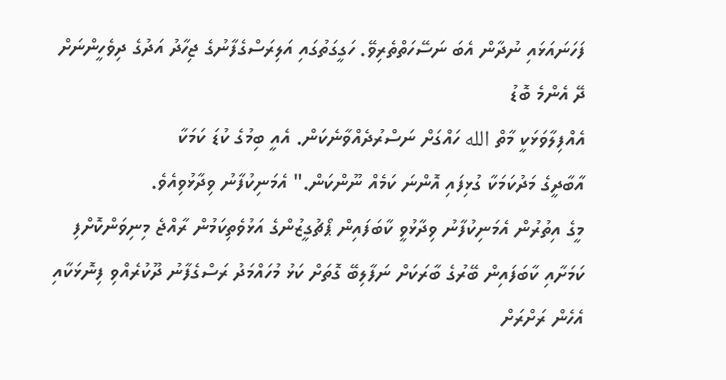ފަހަނައަޅައި ނުދާން އެބަ ނަސޭހަތްތެރިވޭ. ހަގީގަތުގައި އަލިރަސްގެފާނުގެ ޖިހާދު އަދުގެ ދިވެހީންނަށް ދޭ އެންމެ ބޮޑު
އެއްފިލާވަޅަކީ މާތް الله ހައްގަށް ނަސްރުދެއްވާނެކަން. އެއީ ބިމުގެ ކުޑަ ކަމަކާ
އާބާދީގެ މަދުކަމަކާ ގުޅިފައި އޮންނަ ކަމެއް ނޫންކަން." އެމަނިކުފާނު ވިދާޅުވިއެވެ.
މީގެ އިތުރުން އެމަނިކުފާނު ވިދާޅުވީ ކާބަފައިން ޕޯޗުގީޒުންގެ އަޅުވެތިކަމުން ރާއްޖެ މިނިވަންކޮށްފި ކަމަށާއި ކާބަފައިން ބޭރުގެ ބާރަކަށް ނަފާލިބޭ ގޮތަށް ކަޅު މުހައްމަދު ރަސްގެފާނު ދޫކުރެއްވި ފިނޮޅަކާއި އެހެން ރަށްރަށް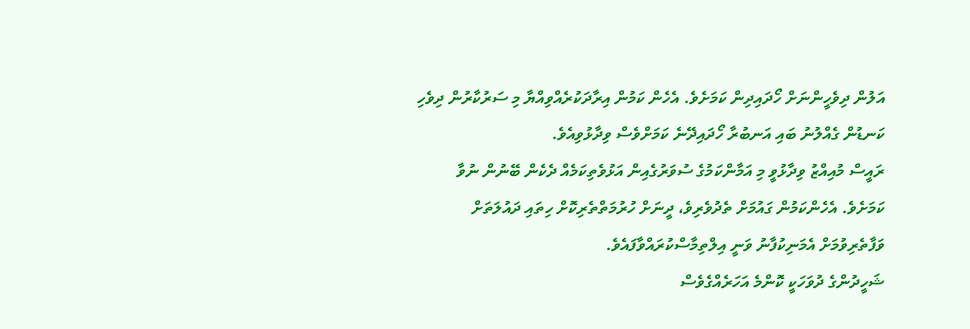އަލުން ދިވެހީންނަށް ހޯދައިދިން ކަމަށެވެ. އެހެން ކަމުން އިރާދަކުރެއްވިއްޔާ މި ސަރުކާރުން ދިވެހި ކަނޑުން ގެއްލުނު ބައި އަނބުރާ ހޯދައިދޭނެ ކަމަށްވެސް ވިދާޅުވިއެވެ.
ރައީސް މުއިއްޒު ވިދާޅުވީ މި އަމާންކަމުގެ ސުވަރުގެއިން އަޅުވެތިކަމެއް ދެކެން ބޭނުން ނުވާ ކަމަށެވެ. އެހެންކަމުން ގައުމަށް ތެދުވެރިވެ، ދީނަށް ހުރުމަތްތެރިކޮށް ހިތައި ދައުލަތަށް ވަފާތެރިވުމަށް އެމަނިކުފާނު ވަނީ އިލްތިމާސްކުރައްވާފައެވެ.
ޝަހީދުންގެ ދުވަހަކީ ކޮންމެ އަހަރެއްގެވެސް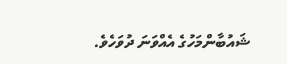ޝައުބާންމަހުގެ އެއްވަނަ ދުވަހެވެ.